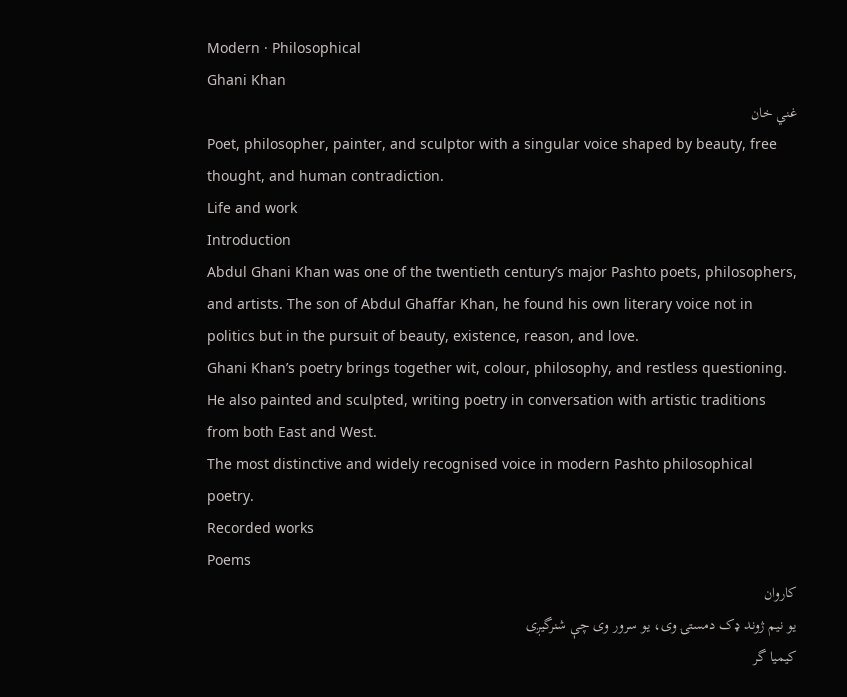Modern · Philosophical
Ghani Khan
غني خان
Poet, philosopher, painter, and sculptor with a singular voice shaped by beauty, free thought, and human contradiction.
Life and work
Introduction
Abdul Ghani Khan was one of the twentieth century’s major Pashto poets, philosophers, and artists. The son of Abdul Ghaffar Khan, he found his own literary voice not in politics but in the pursuit of beauty, existence, reason, and love.
Ghani Khan’s poetry brings together wit, colour, philosophy, and restless questioning. He also painted and sculpted, writing poetry in conversation with artistic traditions from both East and West.
The most distinctive and widely recognised voice in modern Pashto philosophical poetry.
Recorded works
Poems
کاروان
يو نيم ژوند ډک دمستۍ وی، يو سرور وی چې شنرگيږی
کيميا گر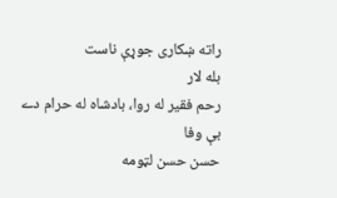راته ښکاری جوړې ناست
بله لار
رحم فقير له روا، بادشاه له حرام دے
بې وفا
حسن حسن لټومه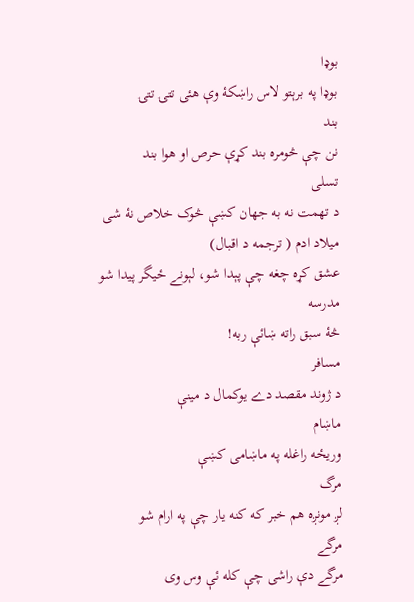بوډا
بوډا په برېتو لاس راښکۀ وې هئی تتۍ تتۍ
بند
نن چې څومره بند کړې حرص او هوا بند
تسلی
د تهمت نه به جهان کښې څوک خلاص نۀ شی
ميلاد ادم ( ترجمه د اقبال)
عشق کړه چغه چې پېدا شو، لېونے ځيگر پيدا شو
مدرسه
څۀ سبق راته ښائې ربه!
مسافر
د ژوند مقصد دے يوکمال د مينې
ماښام
وريځه راغله په ماښامی کښې
مرگ
لږ مونږه هم خبر که کنه يار چې په ارام شو
مرگے
مرگے دې راشی چې کله ئې وس وی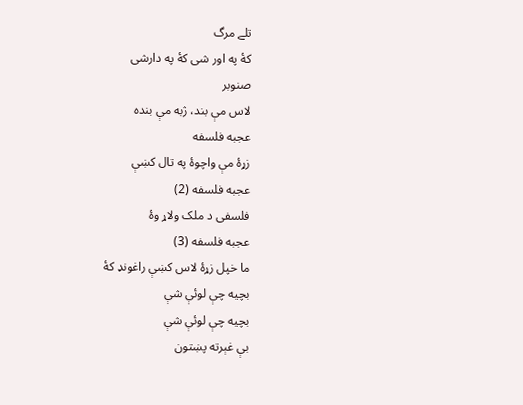تلے مرگ
کۀ په اور شی کۀ په دارشی
صنوبر
لاس مې بند، ژبه مې بنده
عجبه فلسفه
زړۀ مې واچوۀ په تال کښې
عجبه فلسفه (2)
فلسفی د ملک ولاړ وۀ
عجبه فلسفه (3)
ما خپل زړۀ لاس کښې راغونډ کۀ
بچيه چې لوئې شې
بچيه چې لوئې شې
بې غېرته پښتون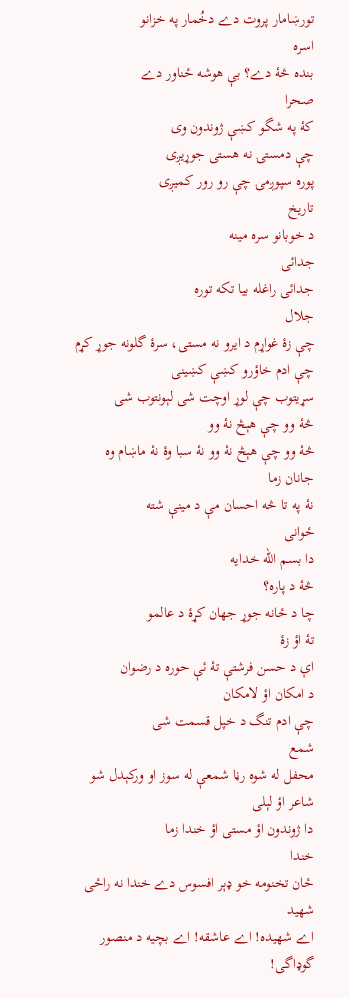تورښامار پروت دے دخُمار په خزانو
اسره
بنده څۀ دے؟ بې هوشه ځناور دے
صحرا
کۀ په شگو کښې ژوندون وی
چې دمستۍ نه هستی جوړيږی
پوره سپوږمۍ چې رو رور کميږی
تاريخ
د خوبانو سره مينه
جدائی
جدائی راغله بيا تکه توره
جلال
چې زۀ غواړم د ايرو نه مستی، سرۀ گلونه جوړ کړم
چې ادم خاؤرو کښې کښينی
سړيتوب چې لوړ اوچت شی لېونتوب شی
څۀ وو چې هېڅ نۀ وو
څۀ وو چې هېڅ نۀ وو نۀ سبا وۀ نۀ ماښام وه
جانان زما
نۀ په تا څه احسان مې د مينې شته
ځوانی
دا بسم الله خدايه
څۀ د پاره؟
چا د ځانه جوړ جهان کړۀ د عالمو
تۀ اؤ زۀ
اې د حسن فرشتې تۀ ئې حوره د رضوان
د امکان اؤ لامکان
چې ادم تنگ د خپل قسمت شی
شمع
محفل له شوه رڼا شمعې له سوز او ورکېدل شو
شاعر اؤ لېلی
دا ژوندون اؤ مستی اؤ خندا زما
خندا
ځان تخنومه خو ډېر افسوس دے خندا نه راځی
شهيد
اے شهيده! اے عاشقه! اے بچيه د منصور
گوډاگی!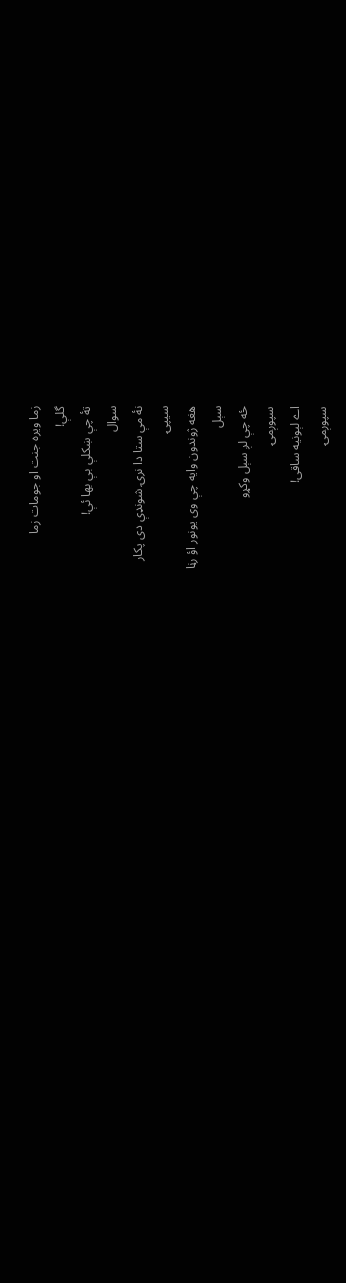زما ويره جنت او جومات زما
گلې!
تۀ چې ښکلې بې بها ئې!
سوال
نۀ مې ستا دا نرۍ شونډې دی پکار
سيپۍ
هغه ژوندون وايه چې وی يونور اؤ رڼا
سېل
ځه چې لږ سېل وکړو
سپوږمۍ
اے لېونيه ساقی!
سپوږمۍ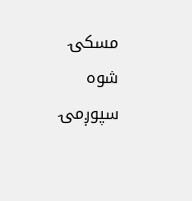مسکۍ شوه
سپوږمۍ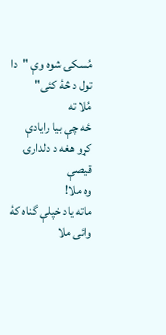مُسکۍ شوه وې "دا تول د څۀ کئی"
مُلا ته
ځه چې بيا رايادې کړو هغه د دلدارۍ قيصې
وه ملا!
ماته ياد خپلې گناه کۀ
وائی ملا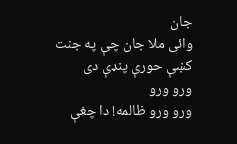جان
وائی ملا جان چې په جنت کښې حورې پنډې دی
ورو ورو
ورو ورو ظالمه! دا چغې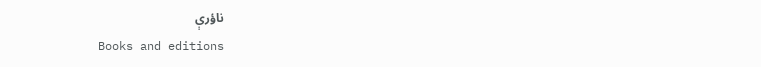ناؤرې
Books and editions